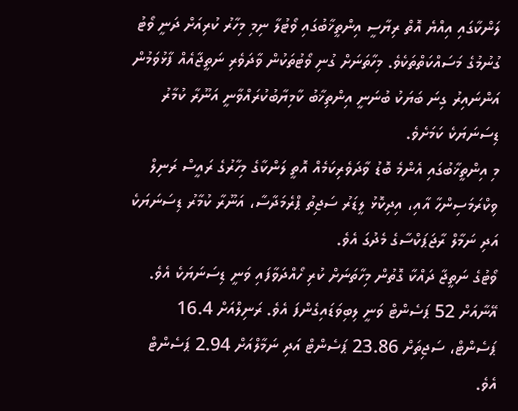ލަންކާގައި އިއްޔެ އޮތް ރިޔާސީ އިންތީޚާބުގައި ވޯޓުލާ ނިމި މިހާރު ކުރިއަށް ދަނީ ވޯޓު ގުނުމުގެ މަސައްކަތްތަކެވެ. މިހާތަނަށް ގުނި ވޯޓުތަކުން ވާދަވެރި ނަތީޖާއެއް ފާޅުވަމުން އަންނައިރު ގިނަ ބަޔަކު ބުނަނީ އިންތިޚާބު ކާމިޔާބުކުރައްވާނީ އަނޫރާ ކުމާރު ޑިސަނަޔަކެ ކަމަށެވެ.
މި އިންތީޚާބުގައި އެންމެ ބޮޑު ވާދަވެރިކަމެއް އޮތީ ލަންކާގެ މިހާރުގެ ރައީސް ރަނިލް ވިކްރަމަސިންހާ އާއި، އިދިކޮޅު ލީޑަރު ސަޖިތު ޕްރެމަދާސާ، އަނޫރާ ކުމާރު ޑިސަނަޔަކެ އަދި ނަމާލް ރާޖަޕަކްސާގެ މެދުގަ އެވެ.
ވޯޓުގެ ނަތީޖާ ދައްކާ ގޮތުން މިހާތަނަށް ކުރި ހޯއްދަވާފައި ވަނީ ޑިސަނަޔަކެ އެވެ. އޭނާއަށް 52 ޕަސެންޓް ވަނީ ލިބިވަޑައިގެންފަ އެވެ. ރަނިލްއަށް 16.4 ޕަސެންޓް، ސަޖިތަށް 23.86 ޕަސެންޓް އަދި ނަމާލްއަށް 2.94 ޕަސެންޓް އެވެ.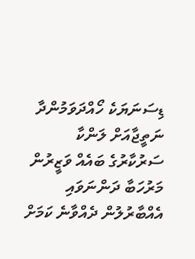ޑިސަނަޔަކެ ހޯއްދަވަމުންދާ ނަތީޖާއަށް ލަންކާ ސަރުކާރުގެ ބައެއް ވަޒީރުން މަރުހަބާ ދަންނަވައި އެއްބާރުލުން ދެއްވާނެ ކަމަށް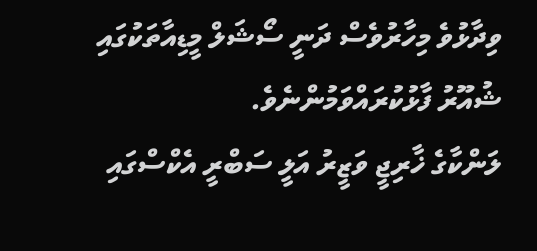ވިދާޅުވެ މިހާރުވެސް ދަނީ ސޯޝަލް މީޑިއާތަކުގައި ޝުއޫރު ފާޅުކުރައްވަމުންނެވެ.
ލަންކާގެ ޚާރިޖީ ވަޒީރު އަލީ ސަބްރީ އެކްސްގައި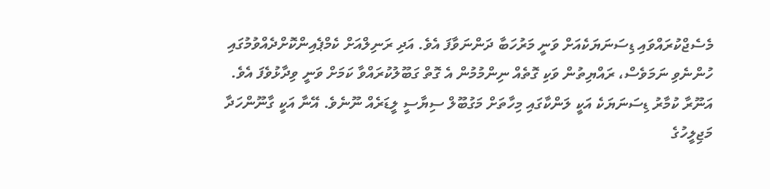މެސެޖްކުރައްވައި ޑިސަނަޔަކެއަށް ވަނީ މަރުހަބާ ދަންނަވާފަ އެވެ. އަދި ރަނިލްއަށް ކެމްޕެއިންކޮށްދެއްވުމުގައި ހުންނެވި ނަމަވެސް، ރައްޔިތުން ވަކި ގޮތެއް ނިންމުމުން އެ ގޮތް ގަބޫލުކުރައްވާ ކަމަށް ވަނީ ވިދާޅުވެފަ އެވެ.
އަނޫރާ ކުމާރު ޑިސަނަޔަކެ އަކީ ލަންކާގައި މިހާތަށް މަގުބޫލް ސިޔާސީ ލީޑަރެއް ނޫނެވެ. އޭނާ އަކީ ގާނޫންހަދާ މަޖިލީހުގެ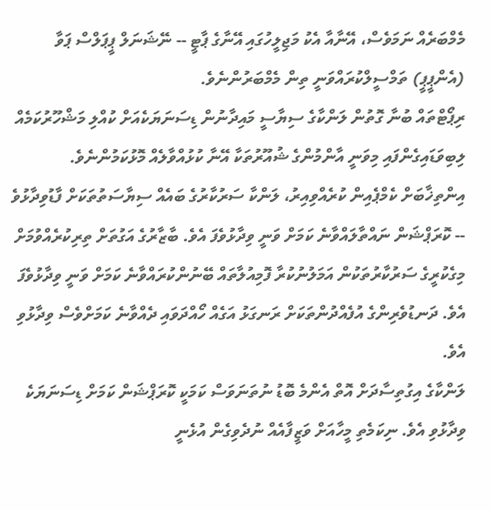މެމްބަރެއް ނަމަވެސް، އޭނާއާ އެކު މަޖިލީހުގައި އޭނާގެ ޕާޓީ -- ނޭޝަނަލް ޕީޕަލްސް ޕަވާ (އެންޕީޕީ) ތަމްސީލްކުރައްވަނީ ތިން މެމްބަރުންނެވެ.
ރިޕޯޓްތައް ބުނާ ގޮތުން ލަންކާގެ ސިޔާސީ މައިދާނުން ޑިސަނަޔަކެއަށް ކުއްލި މަޝްހޫރުކަމެއް ލިބިވަޑައިގެންފައި މިވަނީ އާންމުންގެ ޝުއޫރުތަކާ އޭނާ ކުޅުއްވާލެއް މޮޅުކަމުންނެވެ.
އިންތިޚާބަށް ކެމްޕެއިން ކުރެއްވިއިރު، ލަންކާ ސަރުކާރުގެ ބައެއް ސިޔާސަތުތަކަށް ފާޑުވިދާޅުވެ -- ކޮރަޕްޝަން ނައްތާލައްވާނެ ކަމަށް ވަނީ ވިދާޅުވެފަ އެވެ. ބާޒާރުގެ އަގުތަށް ތިރިކުރެއްވުމަށް މިގެކުރީގެ ސަރުކާރުތަކުން އަމަލުނުކުރާ ފޮމިއުލާތައް ބޭނުންކުރައްވާނެ ކަމަށް ވަނީ ވިދާޅުވެފަ އެވެ. ދަނޑުވެރިންގެ އުފެއްދުންތަކަށް ރަނގަޅު އަގެއް ހޯއްދަވައި ދެއްވާނެ ކަމަށްވެސް ވިދާޅުވި އެވެ.
ލަންކާގެ އިގުތިސާދަށް އޮތް އެންމެ ބޮޑު ނުތަނަވަސް ކަމަކީ ކޮރަޕްޝަން ކަމަށް ޑިސަނަޔަކެ ވިދާޅުވި އެވެ. ނިކަމެތި މީހާއަށް ވަޒީފާއެއް ނުދެވިގެން އުޅެނީ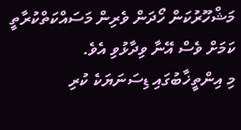މަޝްހޫރުކަން ހޯދަން ވެރިން މަސައްކަތްކުރާތީ ކަމަށް ވެސް އޭނާ ވިދާޅުވި އެވެ.
މި އިންތީޚާބުގައި ޑިސަނަޔަކެ ކުރި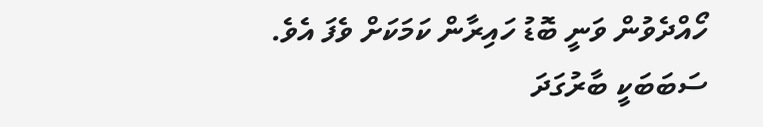ހޯއްދެވުން ވަނީ ބޮޑު ހައިރާން ކަމަކަށް ވެފަ އެވެ. ސަބަބަކީ ބާރުގަދަ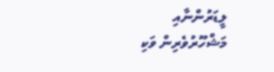ލީޑަރުންނާއި މަޝްހޫރުވެރިން ވަކި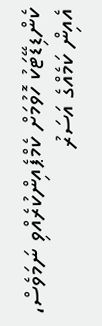ކެންޑިޑޭޓަކު ހޮވުމަށް ކެމްޕެއިންކުރެއްވި ނަމަވެސް، އެއިން ކަމެއްގެ އަސަރު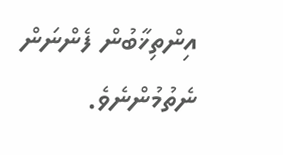އިންތިޚާބުން ފެންނަން ނެތުމުންނެވެ.